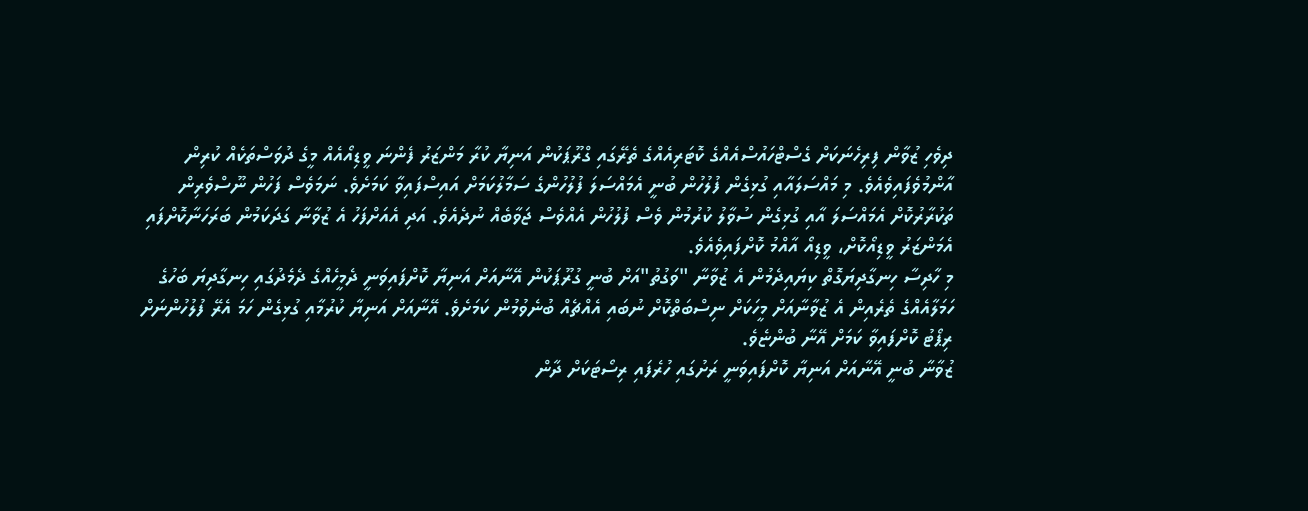ދިވެހި ޒުވާން ފިރިހެނަކަށް ގެސްޓްހައުސްއެއްގެ ކޮޓަރިއެއްގެ ތެރޭގައި ގްރޫޕަކުން އަނިޔާ ކުރާ މަންޒަރު ފެންނަ ވީޑިއޯއެއް މީގެ ދުވަސްތަކެއް ކުރިން އާންމުވެފައިވެއެވެ. މި މައްސަލައާއި ގުޅިގެން ފުލުހުން ބުނީ އެމައްސަލަ ފުލުހުންގެ ސަމާލުކަމަށް އައިސްފައިވާ ކަމަށެވެ. ނަމަވެސް ފަހުން ނޫސްވެރިން ތަކުރާރުކޮށް އެމައްސަލަ އާއި ގުޅިގެން ސުވާލު ކުރުމުން ވެސް ފުލުހުން އެއްވެސް ޖަވާބެއް ނުދެއެވެ. އަދި އެއަށްފަހު އެ ޒުވާނާ ގަދަކަމުން ބަރަހަނާކޮށްފައި އެމަންޒަރު ވީޑިއޯކޮށް، ވީޑިއޯ އާއްމު ކޮށްފައިވެއެވެ.
މި ހާދިސާ ހިނގާދިޔަގޮތް ކިޔައިދެމުން އެ ޒުވާނާ "ވަގުތު"އަށް ބުނީ ގުރޫޕަކުން އޭނާއަށް އަނިޔާ ކޮށްފައިވަނީ ދެމީހެއްގެ ދެމެދުގައި ހިނގާދިޔަ ބަހުގެ ހަމަލާއެއްގެ ތެރެއިން އެ ޒުވާނާއަށް މީހަކަށް ނިސްބަތްކޮށް ނުބައި އެއްޗެއް ބުނެވުމުން ކަމަށެވެ. އޭނާއަށް އަނިޔާ ކުރުމާއި ގުޅިގެން ހަމަ އެރޭ ފުލުހުންނަށް ރިޕޯޓު ކޮށްފައިވާ ކަމަށް އޭނާ ބުންޏެވެ.
ޒުވާނާ ބުނީ އޭނާއަށް އަނިޔާ ކޮށްފައިވަނީ ރަށުގައި ހުރެފައި ރިސޯޓަކަށް ދާން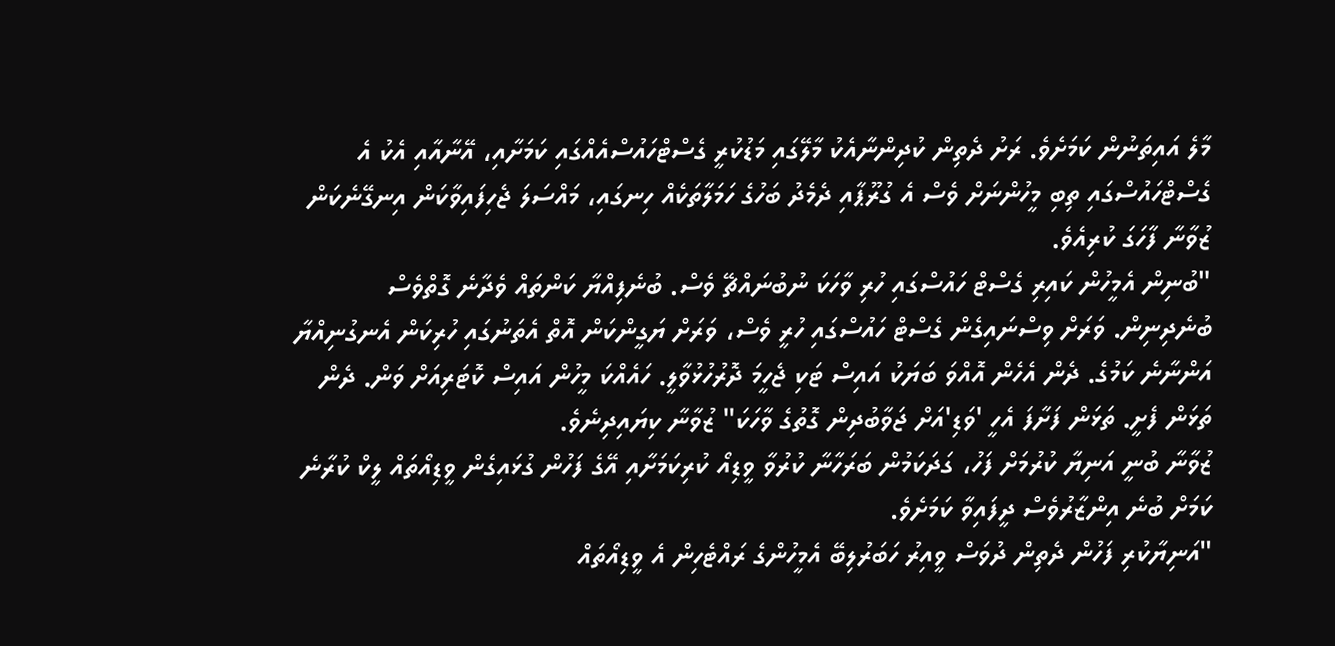މާލެ އައިތަނުން ކަމަށެވެ. ރަށު ދެތިން ކުދިންނާއެކު މާލޭގައި މަޑުކުރީ ގެސްޓްހައުސްއެއްގައި ކަމަށާއި، އޭނާއާއި އެކު އެ ގެސްޓްހައުސްގައި ތިބި މީހުންނަށް ވެސް އެ ގުރޫޕާއި ދެމެދު ބަހުގެ ހަމަލާތަކެއް ހިނގައި، މައްސަލަ ޖެހިފައިވާކަން އިނގޭނެކަން ޒުވާނާ ފާހަގަ ކުރިއެވެ.
"ބުނިން އެމީހުން ކައިރި ގެސްޓް ހައުސްގައި ހުރި ވާހަކަ ނުބުނައްޗޭ ވެސް. ބުނެފިއްޔާ ކަންތައް ވެދާނެ ގޮތްވެސް ބުނެދިނިން. ވަރަށް ވިސްނައިގެން ގެސްޓް ހައުސްގައި ހުރީ ވެސް، ވަރަށް ޔަގީންކަން އޮތް އެތަނުގައި ހުރިކަން އެނގުނިއްޔާ އަންނާނެ ކަމުގެ. ދެން އެހެން އޮއްވަ ބަޔަކު އައިސް ޓަކި ޖެހީމަ ދޮރުހުޅުވާލީ. ހައެއްކަ މީހުން އައިސް ކޮޓަރިއަށް ވަން. ދެން ތަޅަން ފެށީ. ތަޅަން ފަށާފަ އެހީ 'ވަޑި'އަށް ޖަވާބުދިން ގޮތުގެ ވާހަކަ" ޒުވާނާ ކިޔައިދިނެވެ.
ޒުވާނާ ބުނީ އަނިޔާ ކުރުމަށް ފަހު، ގަދަކަމުން ބަރަހާނާ ކުރުވާ ވީޑިއޯ ކުރިކަމަށާއި އޭގެ ފަހުން ގުޅައިގެން ވީޑިއޯތައް ލީކް ކުރާނެ ކަމަށް ބުނެ އިންޒާރުވެސް ދީފައިވާ ކަމަށެވެ.
"އަނިޔާކުރި ފަހުން ދެތިން ދުވަސް ވީއިރު ހަބަރުލިބޭ އެމީހުންގެ ރައްޓެހިން އެ ވީޑިއޯތައް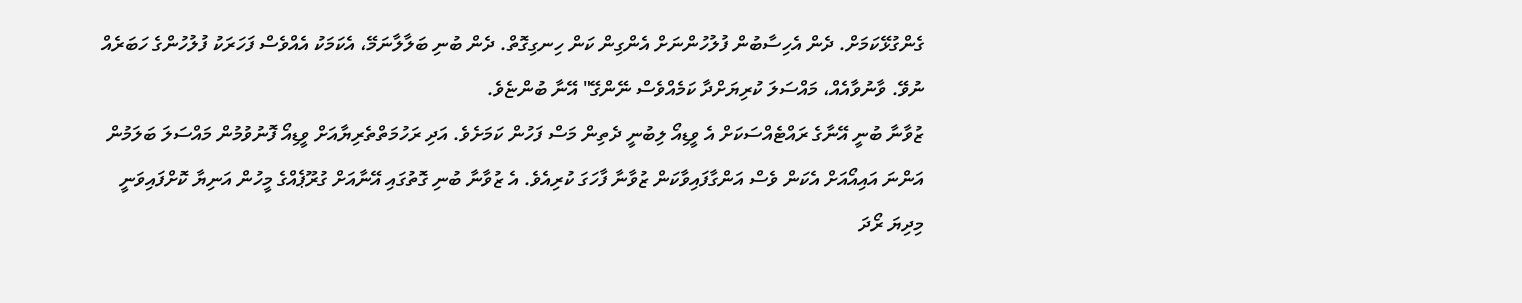ގެންގުޅޭކަމަށް. ދެން އެހިސާބުން ފުލުހުންނަށް އެންގިން ކަން ހިނގިގޮތް. ދެން ބުނި ބަލާލާނަމޭ، އެކަމަކު އެއްވެސް ފަހަރަކު ފުލުހުންގެ ހަބަރެއް ނުވޭ. ވާނުވާއެއް، މައްސަލަ ކުރިޔަށްދާ ކަމެއްވެސް ނޭންގޭ" އޭނާ ބުންޏެވެ.
ޒުވާނާ ބުނީ އޭނާގެ ރައްޓެއްސަކަށް އެ ވީޑިއޯ ލިބުނީ ދެތިން މަސް ފަހުން ކަމަށެވެ. އަދި ރަހުމަތްތެރިޔާއަށް ވީޑިއޯ ފޮނުވުމުން މައްސަލަ ބަލަމުން އަންނަ އައިއޯއަށް އެކަން ވެސް އަންގާފައިވާކަން ޒުވާނާ ފާހަގަ ކުރިއެވެ. އެ ޒުވާނާ ބުނި ގޮތުގައި އޭނާއަށް ގުރޫޕެއްގެ މީހުން އަނިޔާ ކޮށްފައިވަނީ މިދިޔަ ރޯދަ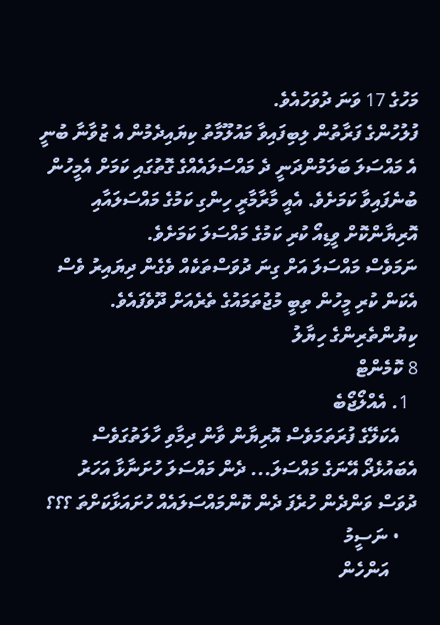މަހުގެ 17 ވަނަ ދުވަހުއެވެ.
ފުލުހުންގެ ފަރާތުން ލިބިފައިވާ މައުލޫމާތު ކިޔައިދެމުން އެ ޒުވާނާ ބުނީ އެ މައްސަލަ ބަލަމުންދަނީ ދެ މައްސަލައެއްގެ ގޮތުގައި ކަމަށް އެމީހުން ބުނެފައިވާ ކަމަށެވެ. އެއީ މާރާމާރީ ހިންގި ކަމުގެ މައްސަލައާއި އޮރިޔާންކޮށް ވީޑިއޯ ކުރި ކަމުގެ މައްސަލަ ކަމަށެވެ.
ނަމަވެސް މައްސަލަ އަށް ގިނަ ދުވަސްތަކެއް ވެގެން ދިޔައިރު ވެސް އެކަން ކުރި މީހުން ތިބީ މުޖުތަމައުގެ ތެރެއަށް ދޫވެފައެވެ.
ކިޔުންތެރިންގެ ހިޔާލު
8 ކޮމެންޓް
  1. އެއްލޯޖޯބެ
    އެކަލޭގެ ފުރަތަމަވެސް އޮރިޔާން ވާން ދިމާވި ހާލަތުގަވެސް އެބައުޅެދޯ އޭނަގެ މައްސަލަ... ދެން މައްސަލަ ހުށަނާޅާ އަހަރު ދުވަސް ވަންދެން ހުރެފަ ދެން ކޮންމައްސަލައެއް ހުށައަޅާކަށްތަ ؟؟؟
    • ނަސީމު
      އަންހެން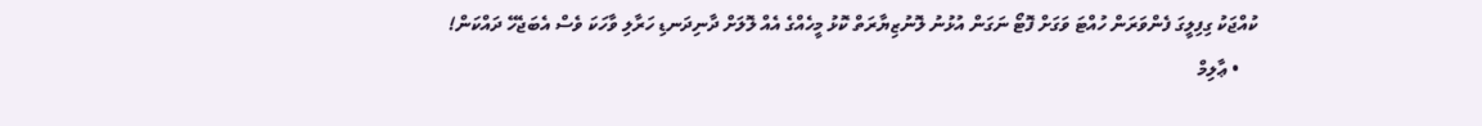ކުއްޖަކު ގިފިލީގަ ފެންވަރަން ހުއްޓަ ވަގަށް ފޮޓޯ ނަގަން އުޅުނު ލޮނުޒިޔާރަތް ކޮޅު މީހެއްގެ އެއް ލޮލަށް ދާނިދަނޑި ހަރާލި ވާހަކަ ވެސް އެބަޖެހޭ ދައްކަން!
    • ޢާލިމް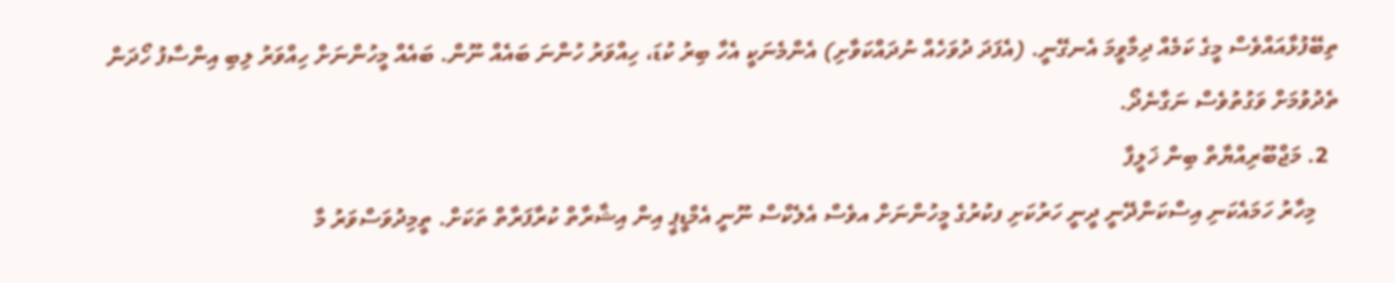ތިބޭފުޅާއައްވެސް މީގެ ކަމެއް ދިމާވީމަ އެނގޭނީ. (އެފަދަ ދުވަހެއް ނުދައްކަވާށި) އެންމެނަކީ އެހާ ބިރު ކުޑަ، ހިއްވަރު ހުންނަ ބައެއް ނޫން. ބައެއް މީހުންނަށް ހިއްވަރު ލިބި އިންސާފު ހޯދަން ތެދުވުމަށް ވަގުތުވެސް ނަގާނެދޯ.
  2. މަޖްބޫރިއްޔާތް ބިން ޚަލީފާ
    މިހާރު ހަމައެކަނި އިސްކަންދޭނީ ދީނީ ހަރުކަށި ފކުރުގެ މީހުންނަށް އވެސް އެލެކްސް ނޫނީ އެމްޑީޕީ އިން އިޝާރާތް ކުރާފަރާތް ތަކަށް. ތީމިދުވަސްވަރު މާ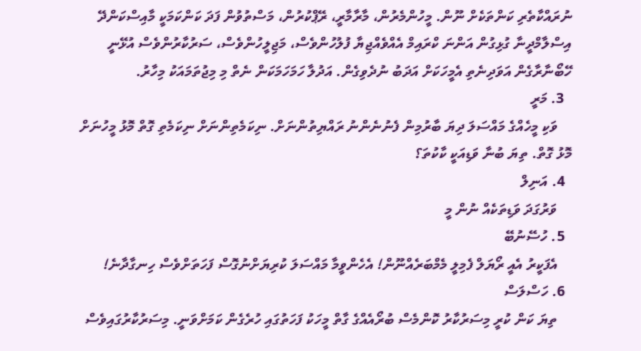ނުރައްކާތެރި ކަންތަކެށް ނޫން. މީހުންމެރުން، މާރާމާރީ، ރޭޕްކުރުން، މަސްތުވުން ފަދަ ކަންކަމަކީ މާއިސްކަންދޭ އިސްލާމްދީނާ ގުޅިގުން އަންނަ ކްރައިމް އެއްވެއްޖިޔާ ފުލުހުންވެސް، މަޖިލީހުންވެސް، ސަރުކާރުންވެސް އުޅޭނީ ހޭބޯނާރާގެން އަވަދިނެތި އެމީހަކަށް އަދަބު ނުދެވިގެން. އަދުލާ ހަމަހަމަކަން ނެތް މި މިޖުތަމައަކު މިހާރު.
  3. މަރީ
    ވަކި މީހެއްގެ މައްސަލަ ދިޔަ ބާރުމިން ފެނުނެންނު ރައްޔިތުންނަށް. ނިކަމެތިންނަށް ނިކަމެތި ގޮތް މޮޅު މީހުނަށް މޮޅު ގޮތް. ތިޔަ ބުނާ ވަޑިއަކީ ކާކުތަ؟
  4. އަނިލް
    ވަރުގަދަ ވަޑިތަކެއް ނުން މީ
  5. ހުސޭނުބޭ
    އެފަކީރު އެއީ ރޯޔަލް ފެމިލީ މެމްބަރެއްނޫން! އެހެންވީމާ މައްސަލަ ކުރިޔަށްނުގޮސް ފަހަތަށްވެސް ހިނގާދާނެ!
  6. ހަސްލަސް
    ތިޔަ ކަން ކުރީ މިސަރުކާރު ކޮންމެސް ބުރޯއެއްގެ ގާތް މީހަކު ފަހަތުގައި ހުރެގެން ކަމަށްވަނީ. މިސަރުކާރުގައިވެސް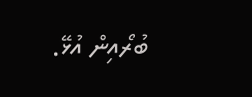ބުރޯއިން އުޅޭ.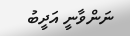ނަންވާނީ އަދީބު